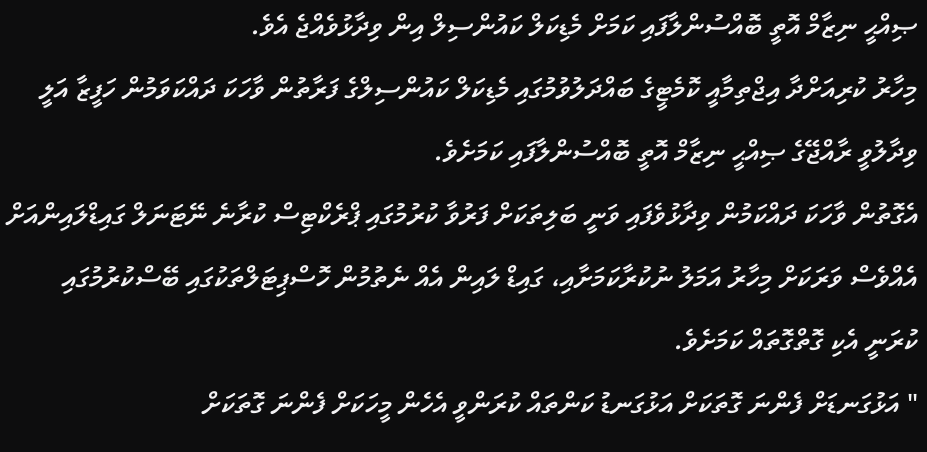ޞިއްޙީ ނިޒާމް އޮތީ ބޮއްސުންލާފައި ކަމަށް މެޑިކަލް ކައުންސިލް އިން ވިދާޅުވެއްޖެ އެވެ.
މިހާރު ކުރިއަށްދާ އިޖްތިމާއީ ކޮމެޓީގެ ބައްދަލުވުމުގައި މެޑިކަލް ކައުންސިލްގެ ފަރާތުން ވާހަކަ ދައްކަވަމުން ހަފީޒާ އަލީ ވިދާލުވީ ރާއްޖޭގެ ޞިއްޙީ ނިޒާމް އޮތީ ބޮއްސުންލާފައި ކަމަށެވެ.
އެގޮތުން ވާހަކަ ދައްކަމުން ވިދާޅުވެފައި ވަނީ ބަލިތަކަށް ފަރުވާ ކުރުމުގައި ޕްރެކްޓިސް ކުރާނެ ނޭޓަނަލް ގައިޑްލައިންއަށް އެއްވެސް ވަރަކަށް މިހާރު އަމަލު ނުކުރާކަމަށާއި، ގައިޑް ލައިން އެއް ނެތުމުން ހޮސްޕިޓަލްތަކުގައި ބޭސްކުރުމުގައި ކުރަނީ އެކި ގޮތްގޮތައް ކަމަށެވެ.
" އަޅުގަނޑަށް ފެންނަ ގޮތަކަށް އަޅުގަނޑު ކަންތައް ކުރަންވީ އެހެން މީހަކަށް ފެންނަ ގޮތަކަށް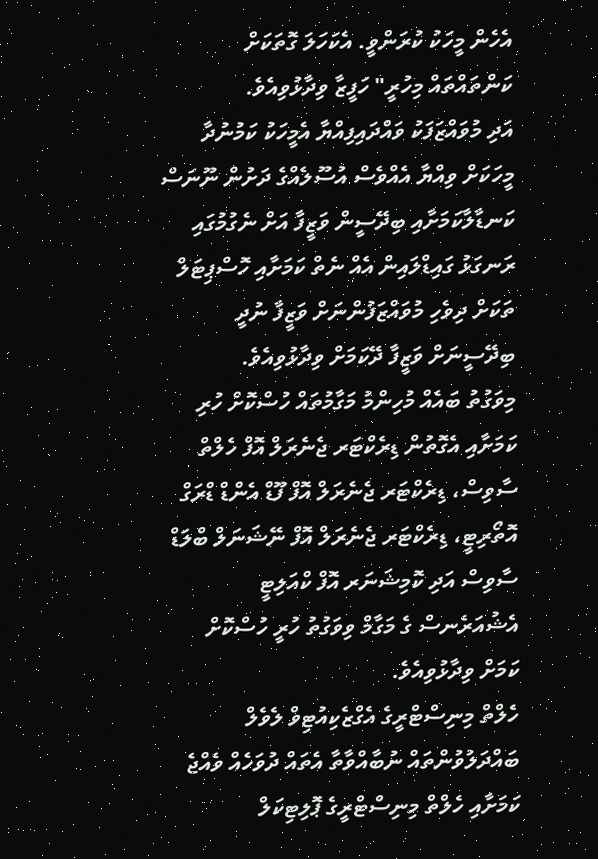އެހެން މީހަކު ކުރަންވީ. އެކަހަލަ ގޮތަކަށް ކަންތައްތައް މިހުރީ" ހަފީޒާ ވިދާޅުވިއެވެ.
އަދި މުވައްޒަފަކު ވައްދައިފިއްޔާ އެމީހަކު ކަމުނުދާ މީހަކަށް ވިއްޔާ އެއްވެސް އުސޫލެއްގެ ދަށުން ނޫނަސް ކަނޑާލާކަމަށާއި ބިދޭސީން ވަޒީފާ އަށް ނެގުމުގައި ރަނގަޅު ގައިޑްލައިން އެއް ނެތް ކަމަށާއި ހޮސްޕިޓަލް ތަކަށް ދިވެހި މުވައްޒަފުންނަށް ވަޒީފާ ނުދީ ބިދޭސީނަށް ވަޒީފާ ދޭކަމަށް ވިދާޅުވިއެވެ.
މިވަގުތު ބައެއް މުހިންމު މަގާމުތައް ހުސްކޮށް ހުރި ކަމަށާއި އެގޮތުން ޑިރެކްޓަރ ޖެނެރަލް އޮފް ހެލްތް ސާވިސް، ޑިރެކްޓަރ ޖެނެރަލް އޮފް ފޫޑް އެންޑް ޑްރަގް އޮތޯރިޓީ، ޑިރެކްޓަރ ޖެނެރަލް އޮފް ނޭޝަނަލް ބްލަޑް ސާވިސް އަދި ކޮމިޝަނަރ އޮފް ކްއަލިޓީ އެޝުއަރެނސް ގެ މަގާމް ވިވަގުތު ހުރީ ހުސްކޮށް ކަމަށް ވިދާޅުވިއެވެ.
ހެލްތް މިނިސްޓްރީގެ އެގްޒެކިއުޓިވް ލެވެލް ބައްދަލުވުންތައް ނުބާއްވާތާ އެތައް ދުވަހެއް ވެއްޖެ ކަމަށާއި ހެލްތް މިނިސްޓްރީގެ ޕޮލިޓިކަލް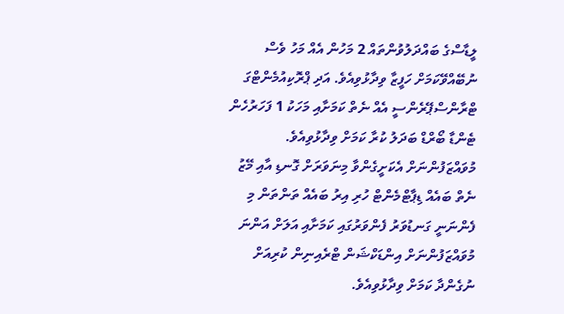ލީޑާސްގެ ބައްދަލުވުންތައް 2 މަހުން އެއް މަހު ވެސް ނުބޭއްވޭކަމަށް ހަފީޒާ ވިދާޅުވިއެވެ. އަދި ޕްރޮކިއުމެންޓްގަ ޓްރާންސްޕޭރެންސީ އެއް ނެތް ކަމަށާއި މަހަކު 1 ފަހަރުހެން ޓެންޑާ ބޯރްޑް ބަދަލު ކުރާ ކަމަށް ވިދާޅުވިއެވެ.
މުވައްޒަފުންނަށް އެކަށީގެންވާ މިނަވަރަށް ގޮނޑި އާއި މޭޒު ނެތް ބައެއް ޑިޕާޓްމެންޓް ހުރި އިރު ބައެއް ތަންތަން މި ފެންނަނީ ގަނޑުވަރު ފެންވަރުގައި ކަމަށާއި އަލަށް އަންނަ މުވައްޒަފުންނަށް އިންޑަކްޝަން ޓްރެއިނިން ކުރިއަށް ނުގެންދާ ކަމަށް ވިދާޅުވިއެވެ.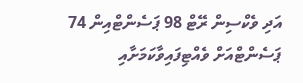އަދި ވެކްސިން ރޭޓް 98 ޕަސެންޓްއިން 74 ޕަސެންޓްއަށް ވެއްޓިފައިވާކަމަށާއި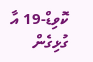ކޮވިޑް-19 އާ ގުޅިގެން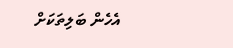އެހެން ބަލިތަކަށް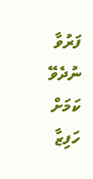ފަރުވާ ނުދެވޭ ކަމަށް ހަފިޒާ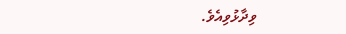ވިދާޅުވިއެވެ.